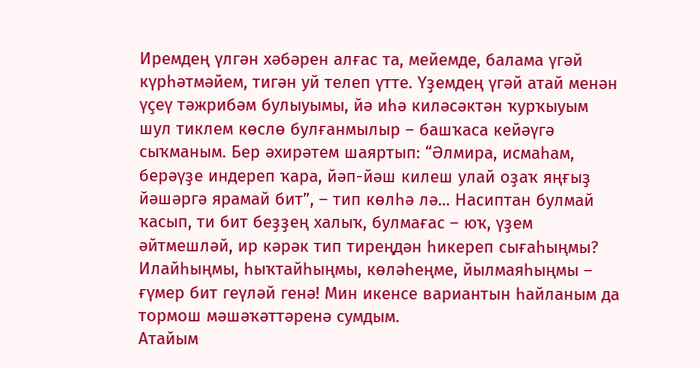Иремдең үлгән хәбәрен алғас та, мейемде, балама үгәй күрһәтмәйем, тигән уй телеп үтте. Үҙемдең үгәй атай менән үҫеү тәжрибәм булыуымы, йә иһә киләсәктән ҡурҡыуым шул тиклем көслө булғанмылыр – башҡаса кейәүгә сыҡманым. Бер әхирәтем шаяртып: “Әлмира, исмаһам, берәүҙе индереп ҡара, йәп-йәш килеш улай оҙаҡ яңғыҙ йәшәргә ярамай бит”, – тип көлһә лә... Насиптан булмай ҡасып, ти бит беҙҙең халыҡ, булмағас – юҡ, үҙем әйтмешләй, ир кәрәк тип тиреңдән һикереп сығаһыңмы? Илайһыңмы, һыҡтайһыңмы, көләһеңме, йылмаяһыңмы – ғүмер бит геүләй генә! Мин икенсе вариантын һайланым да тормош мәшәҡәттәренә сумдым.
Атайым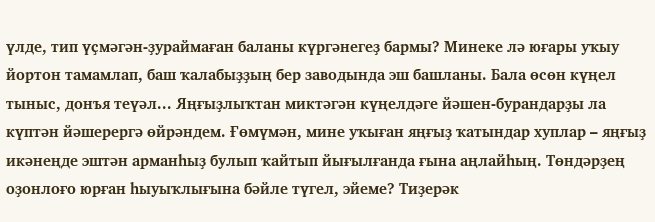үлде, тип үҫмәгән-ҙураймаған баланы күргәнегеҙ бармы? Минеке лә юғары уҡыу йортон тамамлап, баш ҡалабыҙҙың бер заводында эш башланы. Бала өсөн күңел тыныс, донъя теүәл... Яңғыҙлыҡтан миктәгән күңелдәге йәшен-бурандарҙы ла күптән йәшерергә өйрәндем. Ғөмүмән, мине уҡыған яңғыҙ ҡатындар хуплар – яңғыҙ икәнеңде эштән арманһыҙ булып ҡайтып йығылғанда ғына аңлайһың. Төндәрҙең оҙонлоғо юрған һыуыҡлығына бәйле түгел, эйеме? Тиҙерәк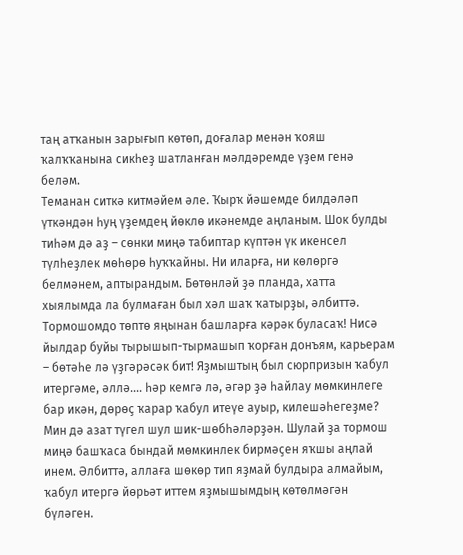таң атҡанын зарығып көтөп, доғалар менән ҡояш ҡалҡҡанына сикһеҙ шатланған мәлдәремде үҙем генә беләм.
Теманан ситкә китмәйем әле. Ҡырҡ йәшемде билдәләп үткәндән һуң үҙемдең йөклө икәнемде аңланым. Шок булды тиһәм дә аҙ – сөнки миңә табиптар күптән үк икенсел түлһеҙлек мөһөрө һуҡҡайны. Ни иларға, ни көлөргә белмәнем, аптырандым. Бөтөнләй ҙә планда, хатта хыялымда ла булмаған был хәл шаҡ ҡатырҙы, әлбиттә. Тормошомдо төптө яңынан башларға кәрәк буласаҡ! Нисә йылдар буйы тырышып-тырмашып ҡорған донъям, карьерам – бөтәһе лә үҙгәрәсәк бит! Яҙмыштың был сюрпризын ҡабул итергәме, әллә.... һәр кемгә лә, әгәр ҙә һайлау мөмкинлеге бар икән, дөрөҫ ҡарар ҡабул итеүе ауыр, килешәһегеҙме? Мин дә азат түгел шул шик-шөбһәләрҙән. Шулай ҙа тормош миңә башҡаса бындай мөмкинлек бирмәҫен яҡшы аңлай инем. Әлбиттә, аллаға шөкөр тип яҙмай булдыра алмайым, ҡабул итергә йөрьәт иттем яҙмышымдың көтөлмәгән бүләген.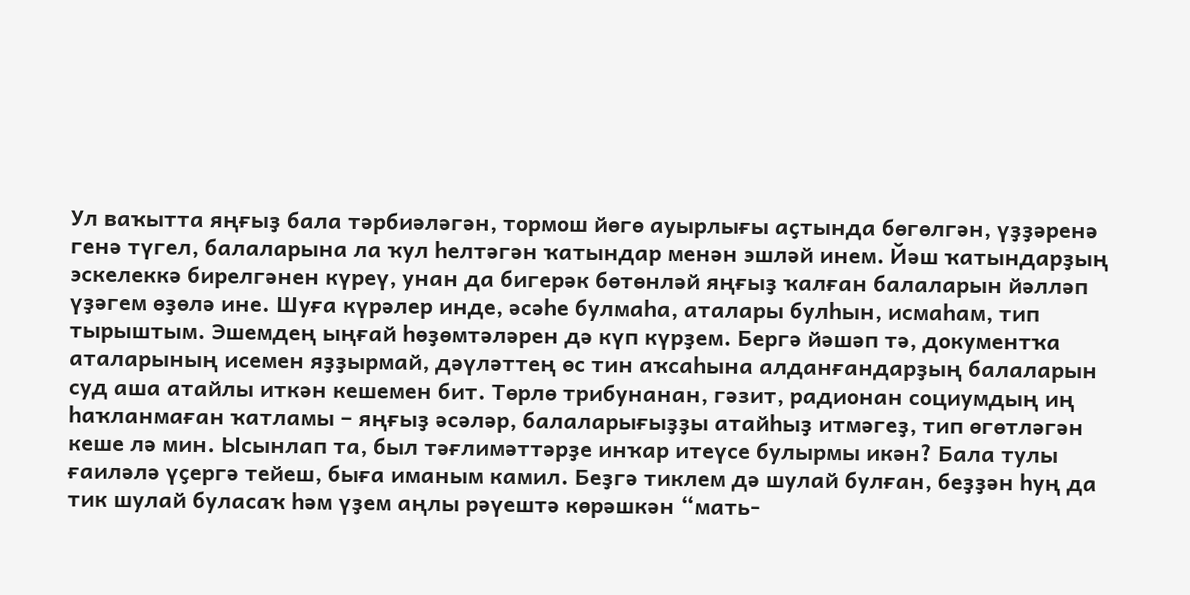Ул ваҡытта яңғыҙ бала тәрбиәләгән, тормош йөгө ауырлығы аҫтында бөгөлгән, үҙҙәренә генә түгел, балаларына ла ҡул һелтәгән ҡатындар менән эшләй инем. Йәш ҡатындарҙың эскелеккә бирелгәнен күреү, унан да бигерәк бөтөнләй яңғыҙ ҡалған балаларын йәлләп үҙәгем өҙөлә ине. Шуға күрәлер инде, әсәһе булмаһа, аталары булһын, исмаһам, тип тырыштым. Эшемдең ыңғай һөҙөмтәләрен дә күп күрҙем. Бергә йәшәп тә, документҡа аталарының исемен яҙҙырмай, дәүләттең өс тин аҡсаһына алданғандарҙың балаларын суд аша атайлы иткән кешемен бит. Төрлө трибунанан, гәзит, радионан социумдың иң һаҡланмаған ҡатламы – яңғыҙ әсәләр, балаларығыҙҙы атайһыҙ итмәгеҙ, тип өгөтләгән кеше лә мин. Ысынлап та, был тәғлимәттәрҙе инҡар итеүсе булырмы икән? Бала тулы ғаиләлә үҫергә тейеш, быға иманым камил. Беҙгә тиклем дә шулай булған, беҙҙән һуң да тик шулай буласаҡ һәм үҙем аңлы рәүештә көрәшкән “мать-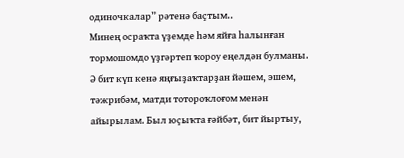одиночкалар” рәтенә баҫтым..
Минең осраҡта үҙемде һәм яйға һалынған тормошомдо үҙгәртеп ҡороу еңелдән булманы. Ә бит күп кенә яңғыҙаҡтарҙан йәшем, эшем, тәжрибәм, матди тотороҡлоғом менән айырылам. Был юҫыҡта ғәйбәт, бит йыртыу,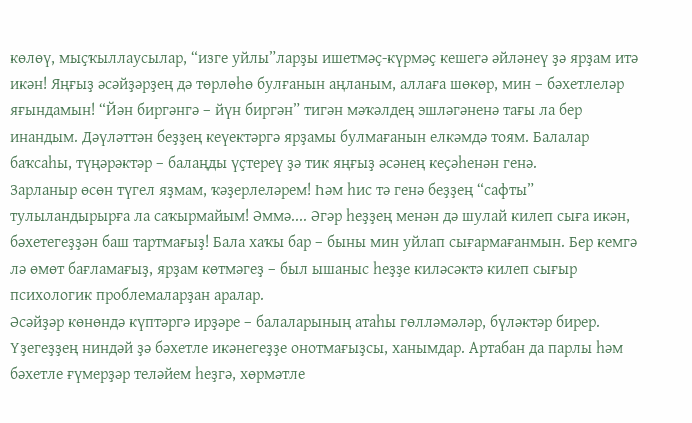көлөү, мыҫҡыллаусылар, “изге уйлы”ларҙы ишетмәҫ-күрмәҫ кешегә әйләнеү ҙә ярҙам итә икән! Яңғыҙ әсәйҙәрҙең дә төрлөһө булғанын аңланым, аллаға шөкөр, мин – бәхетлеләр яғындамын! “Йән биргәнгә – йүн биргән” тигән мәҡәлдең эшләгәненә тағы ла бер инандым. Дәүләттән беҙҙең кеүектәргә ярҙамы булмағанын елкәмдә тоям. Балалар баҡсаһы, түңәрәктәр – балаңды үҫтереү ҙә тик яңғыҙ әсәнең кеҫәһенән генә.
Зарланыр өсөн түгел яҙмам, ҡәҙерлеләрем! Һәм һис тә генә беҙҙең “сафты” тулыландырырға ла саҡырмайым! Әммә.... Әгәр һеҙҙең менән дә шулай килеп сыға икән, бәхетегеҙҙән баш тартмағыҙ! Бала хаҡы бар – быны мин уйлап сығармағанмын. Бер кемгә лә өмөт бағламағыҙ, ярҙам көтмәгеҙ – был ышаныс һеҙҙе киләсәктә килеп сығыр психологик проблемаларҙан аралар.
Әсәйҙәр көнөндә күптәргә ирҙәре – балаларының атаһы гөлләмәләр, бүләктәр бирер. Үҙегеҙҙең ниндәй ҙә бәхетле икәнегеҙҙе онотмағыҙсы, ханымдар. Артабан да парлы һәм бәхетле ғүмерҙәр теләйем һеҙгә, хөрмәтле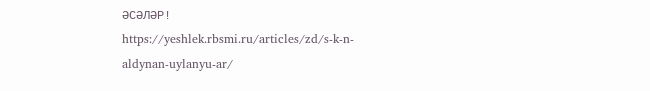ӘСӘЛӘР!
https://yeshlek.rbsmi.ru/articles/zd/s-k-n-aldynan-uylanyu-ar/